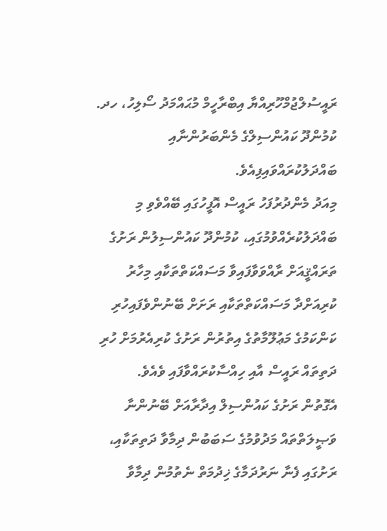ރައީސުލްޖުމްހޫރިއްޔާ އިބްރާހީމް މުޙައްމަދު ސޯލިހު، ހދ. ކުމުންދޫ ކައުންސިލްގެ މެންބަރުންނާއި ބައްދަލުކުރައްވައިފިއެވެ.
މިއަދު މެންދުރުފަހު ރައީސް އޮފީހުގައި ބޭއްވެވި މި ބައްދަލުކުރެއްވުމުގައި، ކުމުންދޫ ކައުންސިލުން ރަށުގެ ތަރައްޤީއަށް ރާއްވަވާފައިވާ މަސައްކަތްތަކާއި މިހާރު ކުރިއަށްދާ މަސައްކަތްތަކާއި ރަށަށް ބޭނުންވެފައިހުރި ކަންކަމުގެ މަޢުލޫމާތުގެ އިތުރުން ރަށުގެ ކުރިއެރުމަށް ހުރި ދަތިތައް ރައީސް އާއި ހިއްސާކުރައްވާފައި ވެއެވެ.
އެގޮތުން ރަށުގެ ކައުންސިލް އިދާރާއަށް ބޭނުންނާ ވަޞީލަތްތައް މަދުވުމުގެ ސަބަބުން ދިމާވާ ދަތިތަކާއި، ރަށުގައި ފެނާ ނަރުދަމާގެ ޚިދުމަތް ނެތުމުން ދިމާވާ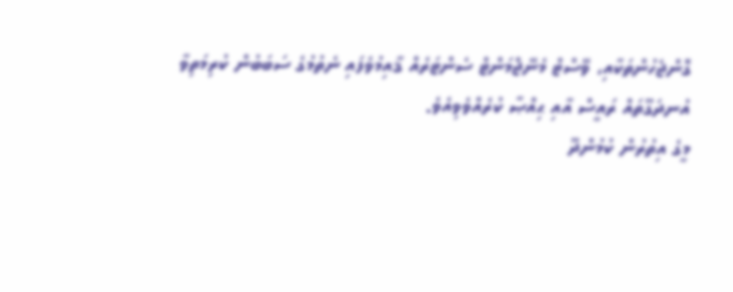ގޮންޖެހުންތަކާއި، ވޭސްޓް މެނޭޖްމަންޓް ސެންޓަރެއް ޤާއިމުވެފައި ނެތުމުގެ ސަބަބުން ކުރިމަތިވާ އުނދަގޫތައް ރައީސް އާއި ޙިއްޞާ ކުރެއްވެވިއެވެ.
މީގެ އިތުރުން ކުމުންދޫ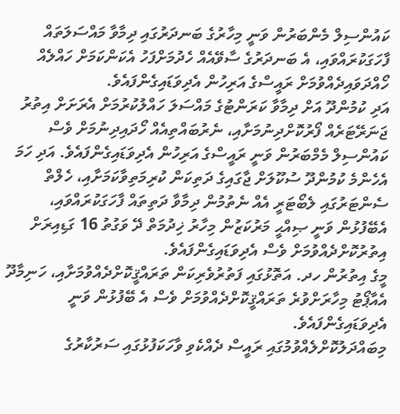ކައުންސިލް މެންބަރުން ވަނީ މިހާރުގެ ބަނދަރުގައި ދިމާވާ މައްސަލަތައް ފާހަގަކުރައްވައި، އެ ބަނދަރުގެ ސާވޭއެއް ހެދުމަށްފަހު އެކަންކަމަށް ހައްލެއް ހޯއްދަވައިދެއްވުމަށް ރައީސްގެ އަރިހުން އެދިވަޑައިގެންފައެވެ.
އަދި ކުމުންދޫ އަށް ދިމާވާ ކަރަންޓުގެ މައްސަލަ ހައްލުކުރުމަށް އެރަށަށް އިތުރު ޖަނަރޭޓަރެއް ފޯރުކޮށްދިނުމަށާއި، ނެރުބައްތިއެއް ހޯދައިދިނުމަށް ވެސް ކައުންސިލް މެމްބަރުން ވަނީ ރައީސްގެ އަރިހުން އެދިވަޑައިގެންފައެވެ. އަދި ހަމަ އެހެންމެ ކުމުންދޫ ސުކޫލަށް ޖާގައިގެ ދަތިކަން ކުރިމަތިވާކަމަށާއި، ހެލްތް ސެންޓަރުގައި ލެބޯޓަރީ އެއް ނެތުމުން ދިމާވާ ދަތިތައް ފާހަގަކުރައްވައި، އެބޭފުޅުން ވަނީ ޞިއްޙީ މަރުކަޒުން މިހާރު ޚިދުމަތް ދޭ ވަގުތު 16 ގަޑިއިރަށް އިތުރުކޮށްދެއްވުމަށް ވެސް އެދިވަޑައިގެންފައެވެ.
މީގެ އިތުރުން ހދ. އަތޮޅުގައި ފަތުރުވެރިކަން ތަރައްޤީކޮށްދެއްވުމަށާއި، ހަނިމާދޫ އެއާޕޯޓު މިހާރަށްވުރެ ތަރައްޤީކޮށްދެއްވުމަށް ވެސް އެ ބޭފުޅުން ވަނީ އެދިވަޑައިގެންފައެވެ.
މިބައްދަލުކޮށްލެއްވުމުގައި ރައީސް ދެއްކެވި ވާހަކަފުޅުގައި ސަރުކާރުގެ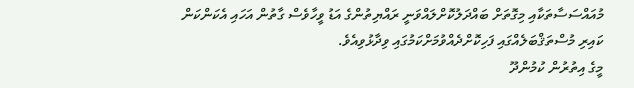މުއައްސަސާތަކާއި މިގޮތަށް ބައްދަލުކޮށްލައްވަނީ ރައްޔިތުންގެ އަޑު ވީހާވެސް ގާތުން އަހައި އެކަންކަން ކައިރި މުސްތަޤްބަލެއްގައި ފަހިކޮށްދެއްވުމަށްކަމުގައި ވިދާޅުވިއެވެ.
މީގެ އިތުރުން ކުމުންދޫ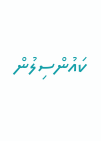ކައުންސިލުން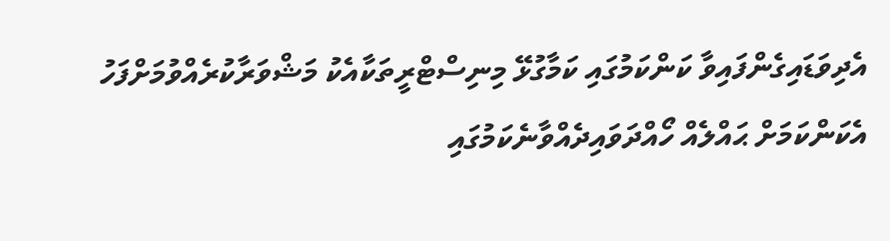އެދިވަޑައިގެންފައިވާ ކަންކަމުގައި ކަމާގުޅޭ މިނިސްޓްރީތަކާއެކު މަޝްވަރާކުރެއްވުމަށްފަހު އެކަންކަމަށް ޙައްލެއް ހޯއްދަވައިދެއްވާނެކަމުގައި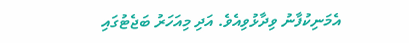އެމަނިކުފާނު ވިދާޅުވިއެވެ. އަދި މިއަހަރު ބަޖެޓުގައި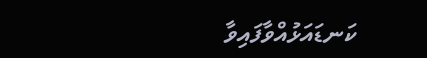ކަނޑައަޅުއްވާފައިވާ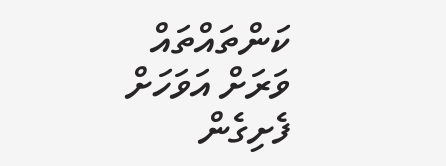ކަންތައްތައް ވަރަށް އަވަހަށް ފެށިގެން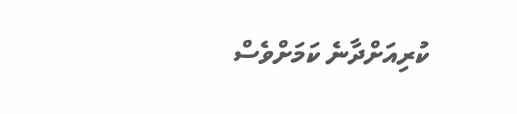ކުރިއަށްދާނެ ކަމަށްވެސް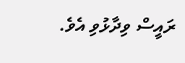ރައީސް ވިދާޅުވި އެވެ.